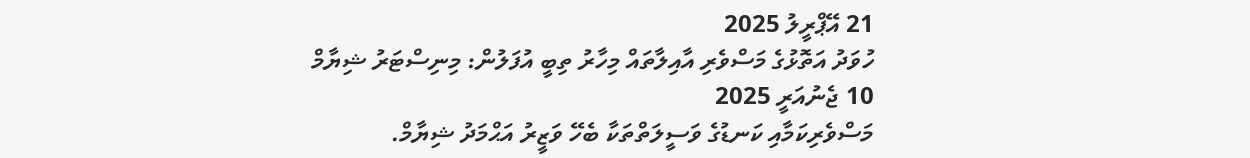21 އޭޕްރީލު 2025
ހުވަދު އަތޮޅުގެ މަސްވެރި އާއިލާތައް މިހާރު ތިބީ އުފަލުން: މިނިސްޓަރު ޝިޔާމް
10 ޖެނުއަރީ 2025
މަސްވެރިކަމާއި ކަނޑުގެ ވަސީލަތްތަކާ ބެހޭ ވަޒީރު އަޙްމަދު ޝިޔާމް.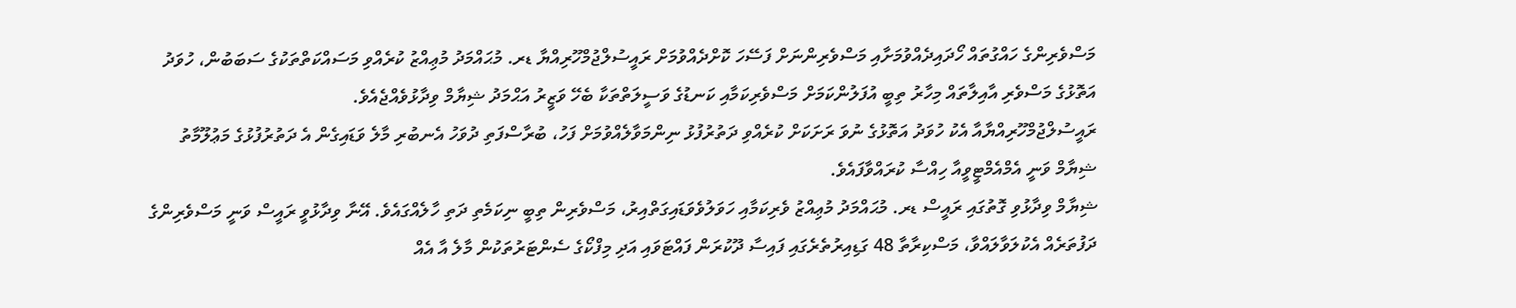މަސްވެރިންގެ ހައްގުތައް ހޯދައިދެއްވުމަށާއި މަސްވެރިންނަށް ފަސޭހަ ކޮށްދެއްވުމަށް ރައީސުލްޖުމްހޫރިއްޔާ ޑރ. މުޙައްމަދު މުޢިއްޒު ކުރެއްވި މަސައްކަތްތަކުގެ ސަބަބުން، ހުވަދު އަތޮޅުގެ މަސްވެރި އާއިލާތައް މިހާރު ތިބީ އުފަލުންކަމަށް މަސްވެރިކަމާއި ކަނޑުގެ ވަސީލަތްތަކާ ބެހޭ ވަޒީރު އަޙްމަދު ޝިޔާމް ވިދާޅުވެއްޖެއެވެ.
ރައީސުލްޖުމްހޫރިއްޔާއާ އެކު ހުވަދު އަތޮޅުގެ ނުވަ ރަށަކަށް ކުރެއްވި ދަތުރުފުޅު ނިންމަވާލެއްވުމަށް ފަހު، ބުރާސްފަތި ދުވަހު އެނބުރި މާލެ ވަޑައިގެން އެ ދަތުރުފުޅުގެ މަޢުލޫމާތު ޝިޔާމް ވަނީ އެމްއެމްޓީވީއާ ހިއްސާ ކުރައްވާފައެވެ.
ޝިޔާމް ވިދާޅުވި ގޮތުގައި ރައީސް ޑރ. މުޙައްމަދު މުޢިއްޒު ވެރިކަމާއި ހަވަލުވެވަޑައިގަތްއިރު، މަސްވެރިން ތިބީ ނިކަމެތި ދަތި ހާލެއްގައެވެ. އޭނާ ވިދާޅުވީ ރައީސް ވަނީ މަސްވެރިންގެ ދަފުތަރެއް އެކުލަވާލައްވާ، މަސްކިރާތާ 48 ގަޑިއިރުތެރެގައި ފައިސާ ދޫކުރަން ފައްޓަވައި އަދި މިފްކޯގެ ސެންޓަރުތަކުން މާލެ އާ އެއް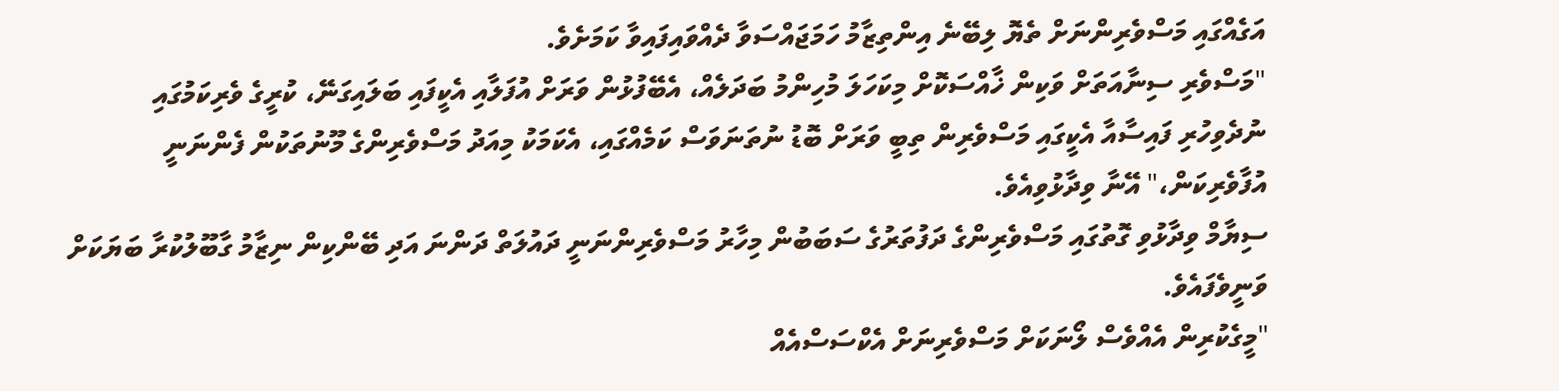އަގެއްގައި މަސްވެރިންނަށް ތެޔޮ ލިބޭނެ އިންތިޒާމު ހަމަޖައްސަވާ ދެއްވައިފައިވާ ކަމަށެވެ.
"މަސްވެރި ސިނާއަތަށް ވަކިން ޚާއްސަކޮށް މިކަހަލަ މުހިންމު ބަދަލެއް، އެބޭފުޅުން ވަރަށް އުފަލާއި އެކީފައި ބަލައިގަނޭ، ކުރީގެ ވެރިކަމުގައި ނުދެވިހުރި ފައިސާއާ އެކީގައި މަސްވެރިން ތިބީ ވަރަށް ބޮޑު ނުތަނަވަސް ކަމެއްގައި، އެކަމަކު މިއަދު މަސްވެރިންގެ މޫނުތަކުން ފެންނަނީ އުފާވެރިކަން،" އޭނާ ވިދާޅުވިއެވެ.
ސިޔާމް ވިދާޅުވި ގޮތުގައި މަސްވެރިންގެ ދަފުތަރުގެ ސަބަބުން މިހާރު މަސްވެރިންނަނީ ދައުލަތް ދަންނަ އަދި ބޭންކިން ނިޒާމު ގާބޫލުކުރާ ބަޔަކަށް ވަނީވެފައެވެ.
"މީގެކުރިން އެއްވެސް ލޯނަކަށް މަސްވެރިނަށް އެކްސަސްއެއް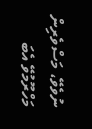ނުވެވޭ، މަސްވެރިން މަހްރޫމުވޭ އެބަ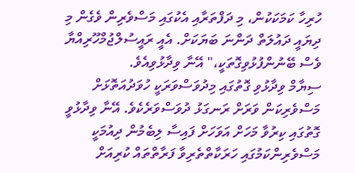ހުރިހާ ކަމަކަކުން، މި ދަފްތަރާއި އެކުގައި މަސްވެރިން ވެގެން މި ދިޔައީ ދައުލަތް ދަންނަ ބަޔަކަށް. އެއީ ރައީސުލްޖުމްހޫރިއްޔާ ވެސް ބޭނުންފުޅުވިގޮތަކީ،" އޭނާ ވިދާޅުވިއެވެ.
ސިޔާމް ވިދާޅުވި ގޮތުގައި މިދުވަސްވަރަކީ ހުވަދުއަތޮޅަށް މަސްވެރިކަން ވަރަށް ރަނގަޅު ދުވަސްވަރެކެވެ. އޭނާ ވިދާޅުވީ ގޮތުގައި ކިރުވާ މަހަށް އަވަހަށް ފައިސާ ލިބެމުން ދިއުމަކީ މަސްވެރިންކަމުގައި ހަރަކާތްތެރިވާ ފަރާތްތައް ކުރިއަށް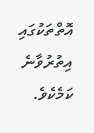އޮތްތަކުގައި އިތުރުވާނެ ކަމެކެވެ.